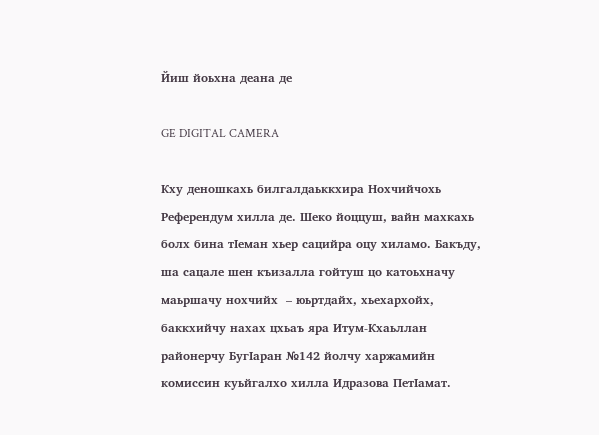Йиш йоьхна деана де

GE DIGITAL CAMERA

Кху деношкахь билгалдаьккхира Нохчийчохь Референдум хилла де. Шеко йоццуш, вайн махкахь болх бина тIеман хьер сацийра оцу хиламо. Бакъду, ша сацале шен къизалла гойтуш цо катоьхначу  маьршачу нохчийх  – юьртдайх, хьехархойх, баккхийчу нахах цхьаъ яра Итум-Кхаьллан районерчу БугIаран №142 йолчу харжамийн комиссин куьйгалхо хилла Идразова ПетIамат.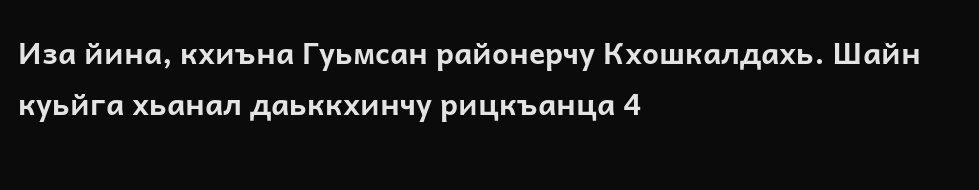Иза йина, кхиъна Гуьмсан районерчу Кхошкалдахь. Шайн куьйга хьанал даьккхинчу рицкъанца 4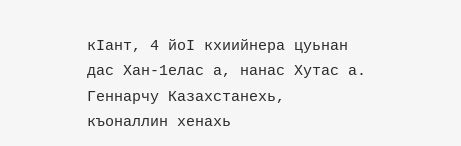кIант, 4 йоI кхиийнера цуьнан дас Хан-1елас а, нанас Хутас а. Геннарчу Казахстанехь, къоналлин хенахь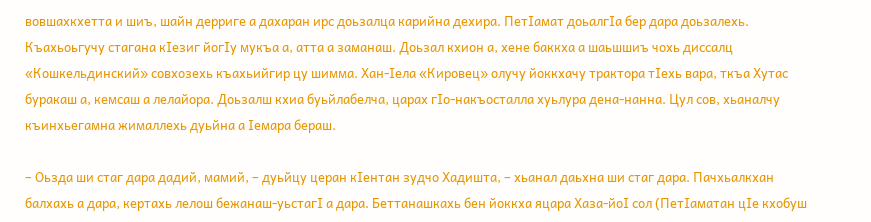вовшахкхетта и шиъ, шайн дерриге а дахаран ирс доьзалца карийна дехира. ПетIамат доьалгIа бер дара доьзалехь. Къахьоьгучу стагана кIезиг йогIу мукъа а, атта а заманаш. Доьзал кхион а, хене баккха а шаьшшиъ чохь диссалц «Кошкельдинский» совхозехь къахьийгир цу шимма. Хан-Iела «Кировец» олучу йоккхачу трактора тIехь вара, ткъа Хутас буракаш а, кемсаш а лелайора. Доьзалш кхиа буьйлабелча, царах гIо-накъосталла хуьлура дена-нанна. Цул сов, хьаналчу къинхьегамна жималлехь дуьйна а Iемара бераш.

– Оьзда ши стаг дара дадий, мамий, – дуьйцу церан кIентан зудчо Хадишта, – хьанал даьхна ши стаг дара. Пачхьалкхан балхахь а дара, кертахь лелош бежанаш-уьстагI а дара. Беттанашкахь бен йоккха яцара Хаза-йоI сол (ПетIаматан цIе кхобуш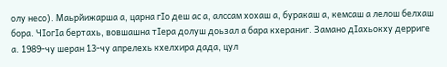олу несо). Маьрйижарша а, царна гIо деш ас а, алссам хохаш а, буракаш а, кемсаш а лелош белхаш бора. ЧIогIа бертахь, вовшашна тIера долуш доьзал а бара кхераниг. Замано дIахьокху дерриге а. 1989-чу шеран 13-чу апрелехь кхелхира дада, цул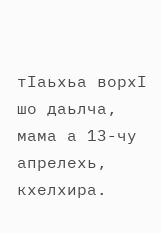тIаьхьа ворхI шо даьлча, мама а 13-чу апрелехь, кхелхира.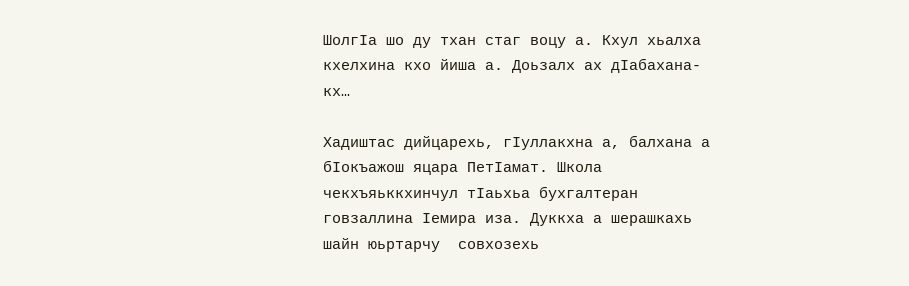ШолгIа шо ду тхан стаг воцу а. Кхул хьалха кхелхина кхо йиша а. Доьзалх ах дIабахана-кх…

Хадиштас дийцарехь, гIуллакхна а, балхана а бIокъажош яцара ПетIамат. Школа чекхъяьккхинчул тIаьхьа бухгалтеран говзаллина Iемира иза. Дуккха а шерашкахь шайн юьртарчу  совхозехь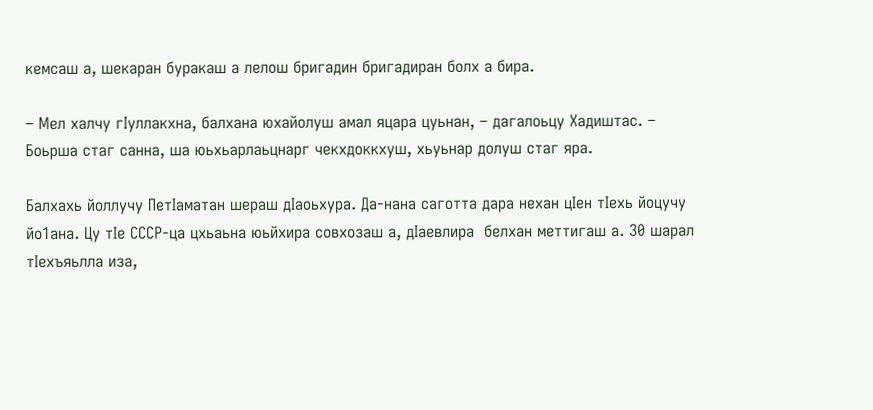кемсаш а, шекаран буракаш а лелош бригадин бригадиран болх а бира.

– Мел халчу гIуллакхна, балхана юхайолуш амал яцара цуьнан, – дагалоьцу Хадиштас. – Боьрша стаг санна, ша юьхьарлаьцнарг чекхдоккхуш, хьуьнар долуш стаг яра.

Балхахь йоллучу ПетIаматан шераш дIаоьхура. Да-нана саготта дара нехан цIен тIехь йоцучу йо1ана. Цу тIе СССР-ца цхьаьна юьйхира совхозаш а, дIаевлира  белхан меттигаш а. 30 шарал тIехъяьлла иза,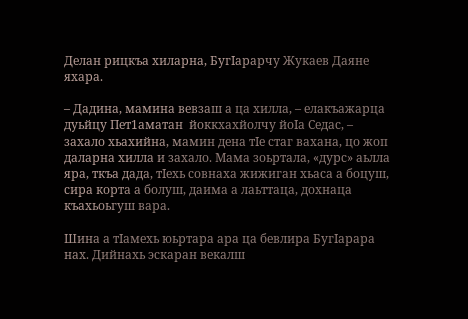Делан рицкъа хиларна, БугIарарчу Жукаев Даяне яхара.

– Дадина, мамина вевзаш а ца хилла, – елакъажарца дуьйцу Пет1аматан  йоккхахйолчу йоIа Седас, – захало хьахийна, мамин дена тIе стаг вахана, цо жоп даларна хилла и захало. Мама зоьртала, «дурс» аьлла яра, ткъа дада, тIехь совнаха жижиган хьаса а боцуш, сира корта а болуш, даима а лаьттаца, дохнаца къахьоьгуш вара.

Шина а тIамехь юьртара ара ца бевлира БугIарара нах. Дийнахь эскаран векалш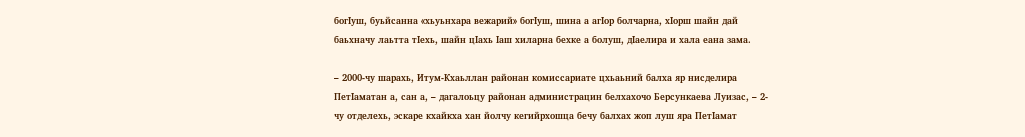богIуш, буьйсанна «хьуьнхара вежарий» богIуш, шина а агIор болчарна, хIорш шайн дай баьхначу лаьтта тIехь, шайн цIахь Iаш хиларна бехке а болуш, дIаелира и хала еана зама.

– 2000-чу шарахь, Итум-Кхаьллан районан комиссариате цхьаьний балха яр нисделира ПетIаматан а, сан а, – дагалоьцу районан администрацин белхахочо Берсункаева Луизас, – 2-чу отделехь, эскаре кхайкха хан йолчу кегийрхошца бечу балхах жоп луш яра ПетIамат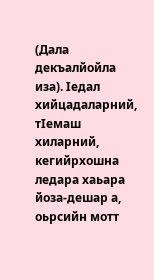(Дала декъалйойла иза). Iедал хийцадаларний, тIемаш хиларний, кегийрхошна ледара хаьара йоза-дешар а, оьрсийн мотт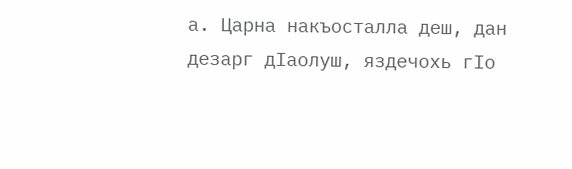а. Царна накъосталла деш, дан дезарг дIаолуш, яздечохь гIо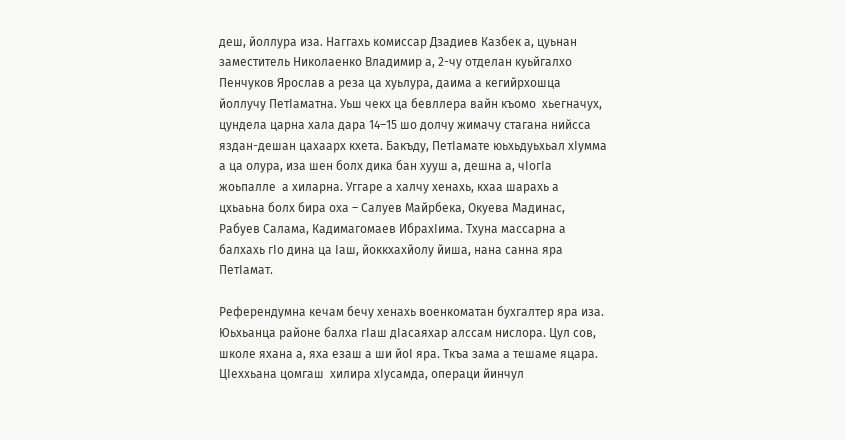деш, йоллура иза. Наггахь комиссар Дзадиев Казбек а, цуьнан заместитель Николаенко Владимир а, 2-чу отделан куьйгалхо Пенчуков Ярослав а реза ца хуьлура, даима а кегийрхошца йоллучу ПетIаматна. Уьш чекх ца бевллера вайн къомо  хьегначух, цундела царна хала дара 14–15 шо долчу жимачу стагана нийсса яздан-дешан цахаарх кхета. Бакъду, ПетIамате юьхьдуьхьал хIумма а ца олура, иза шен болх дика бан хууш а, дешна а, чIогIа жоьпалле  а хиларна. Уггаре а халчу хенахь, кхаа шарахь а цхьаьна болх бира оха – Салуев Майрбека, Окуева Мадинас, Рабуев Салама, Кадимагомаев ИбрахIима. Тхуна массарна а балхахь гIо дина ца Iаш, йоккхахйолу йиша, нана санна яра ПетIамат.

Референдумна кечам бечу хенахь военкоматан бухгалтер яра иза. Юьхьанца районе балха гIаш дIасаяхар алссам нислора. Цул сов, школе яхана а, яха езаш а ши йоI яра. Ткъа зама а тешаме яцара. ЦIеххьана цомгаш  хилира хIусамда, операци йинчул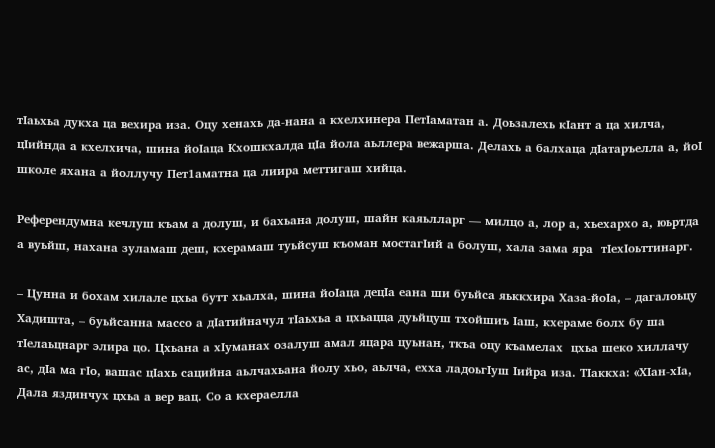тIаьхьа дукха ца вехира иза. Оцу хенахь да-нана а кхелхинера ПетIаматан а. Доьзалехь кIант а ца хилча, цIийнда а кхелхича, шина йоIаца Кхошкхалда цIа йола аьллера вежарша. Делахь а балхаца дIатаръелла а, йоI школе яхана а йоллучу Пет1аматна ца лиира меттигаш хийца.

Референдумна кечлуш къам а долуш, и бахьана долуш, шайн каяьлларг — милцо а, лор а, хьехархо а, юьртда а вуьйш, нахана зуламаш деш, кхерамаш туьйсуш къоман мостагIий а болуш, хала зама яра  тIехIоьттинарг.

– Цунна и бохам хилале цхьа бутт хьалха, шина йоIаца децIа еана ши буьйса яьккхира Хаза-йоIа, – дагалоьцу Хадишта, – буьйсанна массо а дIатийначул тIаьхьа а цхьацца дуьйцуш тхойшиъ Iаш, кхераме болх бу ша тIелаьцнарг элира цо. Цхьана а хIуманах озалуш амал яцара цуьнан, ткъа оцу къамелах  цхьа шеко хиллачу ас, дIа ма гIо, вашас цIахь сацийна аьлчахьана йолу хьо, аьлча, ехха ладоьгIуш Iийра иза. ТIаккха: «ХIан-хIа, Дала яздинчух цхьа а вер вац. Со а кхераелла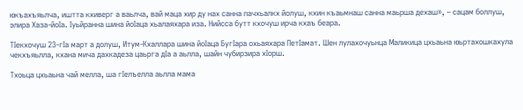юкъахъяьлча, иштта кхиверг а ваьлча, вай маца хир ду нах санна пачхьалкх йолуш, кхин къаьмнаш санна маьрша дехаш», – сацам боллуш, элира Хаза-йоIа. Iуьйранна шина йоIаца хьалаяхара иза. Нийсса бутт кхочуш ирча кхаъ беара.

ТIекхочуш 23-гIа март а долуш, Итум-Кхаллара шина йоIаца БугIара охьаяхара ПетIамат. Шен лулахочуьнца Маликица цхьаьна юьртахошкахула чекхъяьлла, кхана мича дахкадеза цаьрга дIа а аьлла, шайн чубирзира хIорш.

Тхоьца цхьаьна чай мелла, ша гIелъелла аьлла мама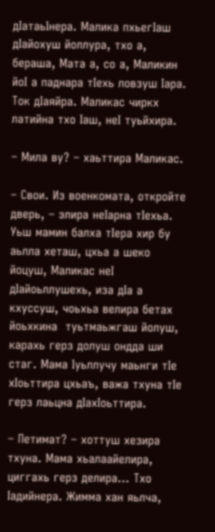дIатаьIнера. Малика пхьегIаш дIайохуш йоллура, тхо а, бераша, Мата а, со а, Маликин йоI а паднара тIехь ловзуш Iара. Ток дIаяйра. Маликас чиркх латийна тхо Iаш, неI туьйхира.

– Мила ву? – хаьттира Маликас.

– Свои. Из военкомата, откройте дверь, – элира неIарна тIехьа. Уьш мамин балха тIера хир бу аьлла хеташ, цхьа а шеко йоцуш, Маликас неI дIайоьллушехь, иза дIа а кхуссуш, чоьхьа велира бетах йоьхкина  туьтмаьжгаш йолуш, карахь герз долуш ондда ши стаг. Мама Iуьллучу маьнги тIе хIоьттира цхьаъ, важа тхуна тIе герз лаьцна дIахIоьттира.

– Петимат? – хоттуш хезира тхуна. Мама хьалаайелира, циггахь герз делира… Тхо Iадийнера. Жимма хан яьлча,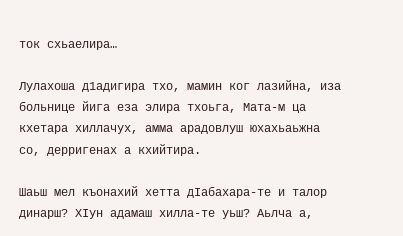ток схьаелира…

Лулахоша д1адигира тхо, мамин ког лазийна, иза больнице йига еза элира тхоьга, Мата-м ца кхетара хиллачух, амма арадовлуш юхахьаьжна со, дерригенах а кхийтира.

Шаьш мел къонахий хетта дIабахара-те и талор динарш? ХIун адамаш хилла-те уьш? Аьлча а,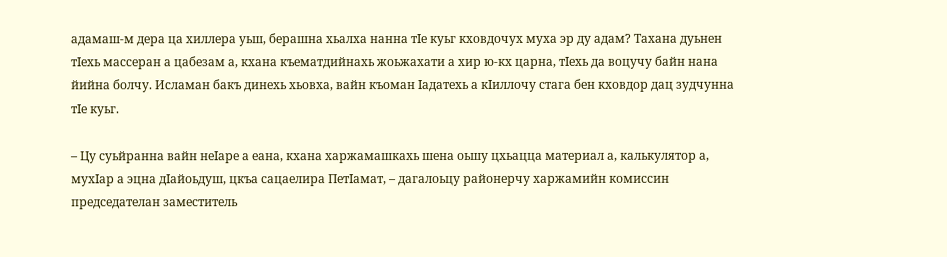адамаш-м дера ца хиллера уьш, берашна хьалха нанна тIе куьг кховдочух муха эр ду адам? Тахана дуьнен тIехь массеран а цабезам а, кхана къематдийнахь жоьжахати а хир ю-кх царна, тIехь да воцучу байн нана  йийна болчу. Исламан бакъ динехь хьовха, вайн къоман Iадатехь а кIиллочу стага бен кховдор дац зудчунна тIе куьг.

– Цу суьйранна вайн неIаре а еана, кхана харжамашкахь шена оьшу цхьацца материал а, калькулятор а, мухIар а эцна дIайоьдуш, цкъа сацаелира ПетIамат, – дагалоьцу районерчу харжамийн комиссин председателан заместитель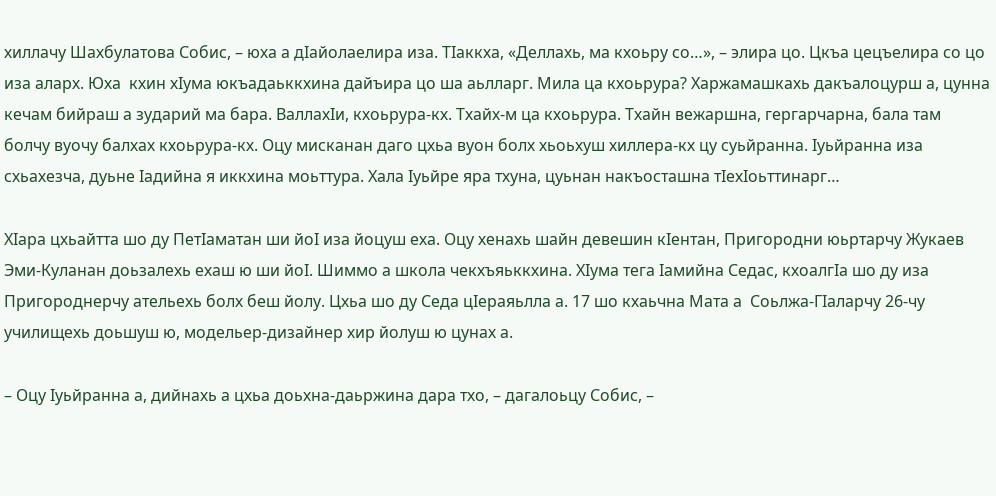хиллачу Шахбулатова Собис, – юха а дIайолаелира иза. ТIаккха, «Деллахь, ма кхоьру со…», – элира цо. Цкъа цецъелира со цо иза аларх. Юха  кхин хIума юкъадаьккхина дайъира цо ша аьлларг. Мила ца кхоьрура? Харжамашкахь дакъалоцурш а, цунна кечам бийраш а зударий ма бара. ВаллахIи, кхоьрура-кх. Тхайх-м ца кхоьрура. Тхайн вежаршна, гергарчарна, бала там болчу вуочу балхах кхоьрура-кх. Оцу мисканан даго цхьа вуон болх хьоьхуш хиллера-кх цу суьйранна. Iуьйранна иза схьахезча, дуьне Iадийна я иккхина моьттура. Хала Iуьйре яра тхуна, цуьнан накъосташна тIехIоьттинарг…

ХIара цхьайтта шо ду ПетIаматан ши йоI иза йоцуш еха. Оцу хенахь шайн девешин кIентан, Пригородни юьртарчу Жукаев Эми-Куланан доьзалехь ехаш ю ши йоI. Шиммо а школа чекхъяьккхина. ХIума тега Iамийна Седас, кхоалгIа шо ду иза Пригороднерчу ательехь болх беш йолу. Цхьа шо ду Седа цIераяьлла а. 17 шо кхаьчна Мата а  Соьлжа-ГIаларчу 26-чу училищехь доьшуш ю, модельер-дизайнер хир йолуш ю цунах а.

– Оцу Iуьйранна а, дийнахь а цхьа доьхна-даьржина дара тхо, – дагалоьцу Собис, –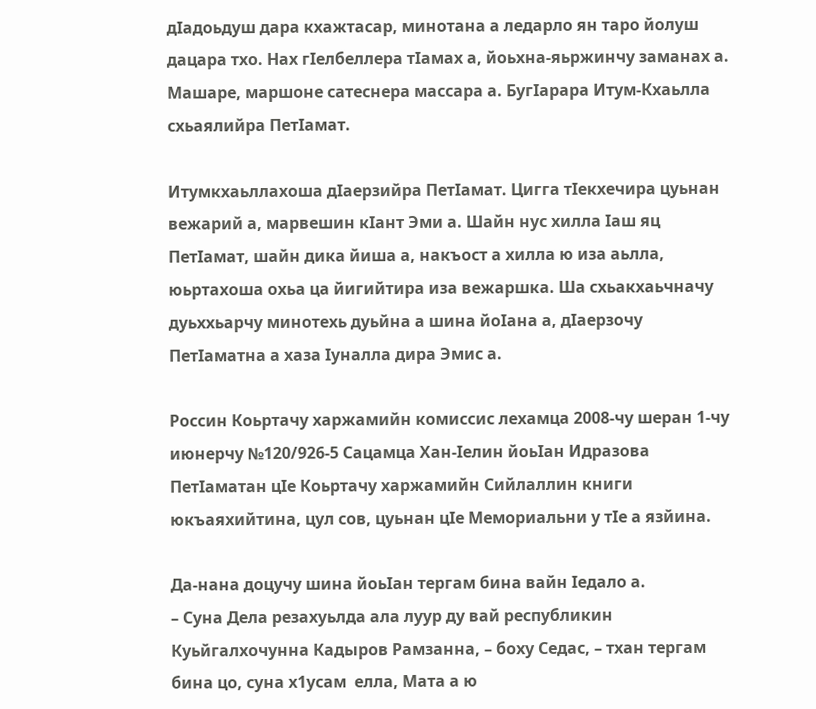дIадоьдуш дара кхажтасар, минотана а ледарло ян таро йолуш дацара тхо. Нах гIелбеллера тIамах а, йоьхна-яьржинчу заманах а. Машаре, маршоне сатеснера массара а. БугIарара Итум-Кхаьлла схьаялийра ПетIамат.

Итумкхаьллахоша дIаерзийра ПетIамат. Цигга тIекхечира цуьнан вежарий а, марвешин кIант Эми а. Шайн нус хилла Iаш яц ПетIамат, шайн дика йиша а, накъост а хилла ю иза аьлла, юьртахоша охьа ца йигийтира иза вежаршка. Ша схьакхаьчначу дуьххьарчу минотехь дуьйна а шина йоIана а, дIаерзочу ПетIаматна а хаза Iуналла дира Эмис а.

Россин Коьртачу харжамийн комиссис лехамца 2008-чу шеран 1-чу июнерчу №120/926-5 Сацамца Хан-Iелин йоьIан Идразова ПетIаматан цIе Коьртачу харжамийн Сийлаллин книги юкъаяхийтина, цул сов, цуьнан цIе Мемориальни у тIе а язйина.

Да-нана доцучу шина йоьIан тергам бина вайн Iедало а.
– Суна Дела резахуьлда ала луур ду вай республикин Куьйгалхочунна Кадыров Рамзанна, – боху Седас, – тхан тергам бина цо, суна х1усам  елла, Мата а ю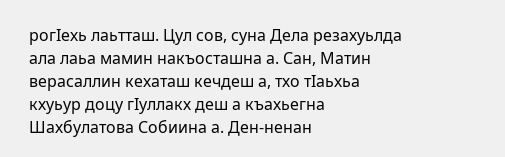рогIехь лаьтташ. Цул сов, суна Дела резахуьлда ала лаьа мамин накъосташна а. Сан, Матин верасаллин кехаташ кечдеш а, тхо тIаьхьа кхуьур доцу гIуллакх деш а къахьегна Шахбулатова Собиина а. Ден-ненан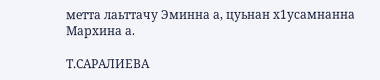метта лаьттачу Эминна а, цуьнан х1усамнанна Мархина а.

Т.САРАЛИЕВА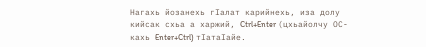Нагахь йозанехь гIалат карийнехь, иза долу кийсак схьа а харжий, Ctrl+Enter (цхьайолчу ОС-кахь Enter+Ctrl) тIатаIайе.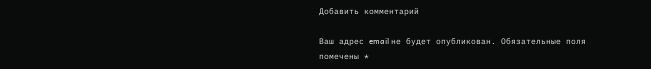Добавить комментарий

Ваш адрес email не будет опубликован. Обязательные поля помечены *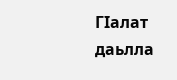ГIалат даьлла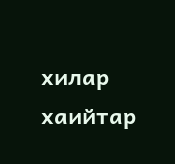хилар хаийтар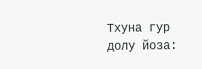Тхуна гур долу йоза: